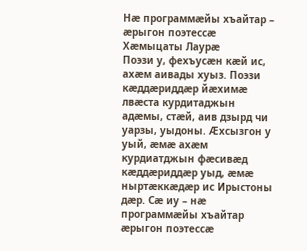Нæ программæйы хъайтар – æрыгон поэтессæ Хæмыцаты Лаурæ
Поэзи у, фехъусæн кæй ис, ахæм аивады хуыз. Поэзи кæддæриддæр йæхимæ лвæста курдитаджын адæмы, стæй, аив дзырд чи уарзы, уыдоны. Æхсызгон у уый, æмæ ахæм курдиатджын фæсивæд кæддæриддæр уыд, æмæ ныртæккæдæр ис Ирыстоны дæр. Сæ иу – нæ программæйы хъайтар æрыгон поэтессæ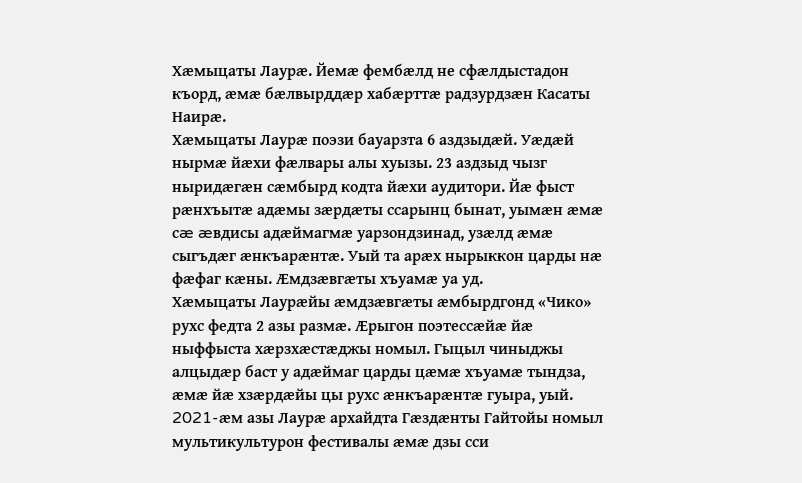Хæмыцаты Лаурæ. Йемæ фембæлд не сфæлдыстадон къорд, æмæ бæлвырддæр хабæрттæ радзурдзæн Касаты Наирæ.
Хæмыцаты Лаурæ поэзи бауарзта 6 аздзыдæй. Уæдæй нырмæ йæхи фæлвары алы хуызы. 23 аздзыд чызг ныридæгæн сæмбырд кодта йæхи аудитори. Йæ фыст рæнхъытæ адæмы зæрдæты ссарынц бынат, уымæн æмæ сæ æвдисы адæймагмæ уарзондзинад, узæлд æмæ сыгъдæг æнкъарæнтæ. Уый та арæх нырыккон царды нæ фæфаг кæны. Æмдзæвгæты хъуамæ уа уд.
Хæмыцаты Лаурæйы æмдзæвгæты æмбырдгонд «Чико» рухс федта 2 азы размæ. Æрыгон поэтессæйæ йæ ныффыста хæрзхæстæджы номыл. Гыцыл чиныджы алцыдæр баст у адæймаг царды цæмæ хъуамæ тындза, æмæ йæ хзæрдæйы цы рухс æнкъарæнтæ гуыра, уый.
2021-æм азы Лаурæ архайдта Гæздæнты Гайтойы номыл мультикультурон фестивалы æмæ дзы сси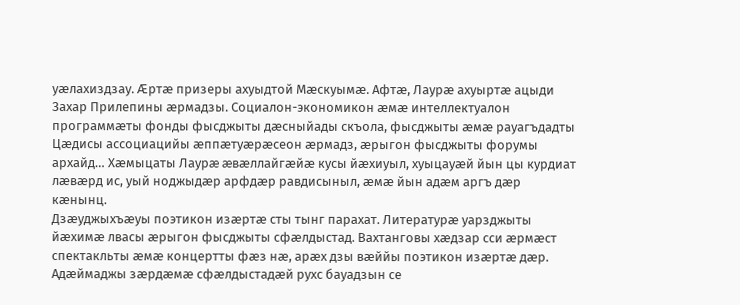уæлахиздзау. Æртæ призеры ахуыдтой Мæскуымæ. Афтæ, Лаурæ ахуыртæ ацыди Захар Прилепины æрмадзы. Социалон-экономикон æмæ интеллектуалон программæты фонды фысджыты дæсныйады скъола, фысджыты æмæ рауагъдадты Цæдисы ассоциацийы æппæтуæрæсеон æрмадз, æрыгон фысджыты форумы архайд… Хæмыцаты Лаурæ æвæллайгæйæ кусы йæхиуыл, хуыцауæй йын цы курдиат лæвæрд ис, уый ноджыдæр арфдæр равдисыныл, æмæ йын адæм аргъ дæр кæнынц.
Дзæуджыхъæуы поэтикон изæртæ сты тынг парахат. Литературæ уарзджыты йæхимæ лвасы æрыгон фысджыты сфæлдыстад. Вахтанговы хæдзар сси æрмæст спектакльты æмæ концертты фæз нæ, арæх дзы вæййы поэтикон изæртæ дæр.
Адæймаджы зæрдæмæ сфæлдыстадæй рухс бауадзын се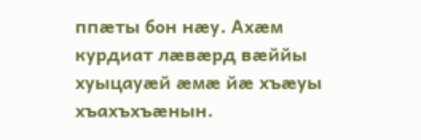ппæты бон нæу. Ахæм курдиат лæвæрд вæййы хуыцауæй æмæ йæ хъæуы хъахъхъæнын.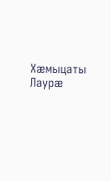Хæмыцаты Лаурæ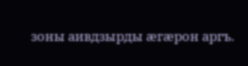зоны аивдзырды æгæрон аргъ.